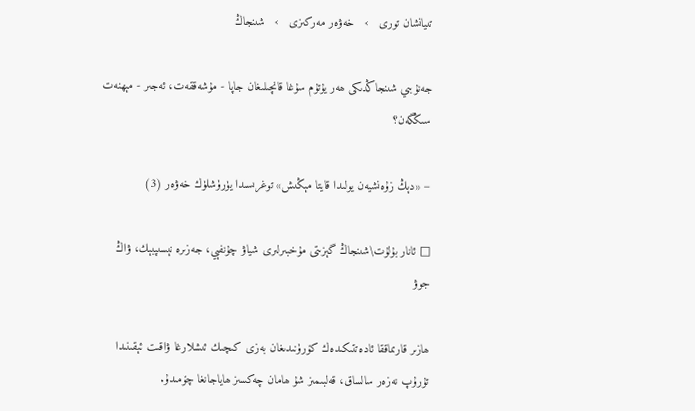تىيانشان تورى   ›   خەۋەر مەركىزى   ›   شىنجاڭ

جەنۇبىي شىنجاڭدىكى ھەر يۇتۇم سۇغا قانچىلىغان جاپا - مۇشەققەت، ئەجىر - مېھنەت سىڭگەن؟

− «دېڭ زۇەنشيەن يولىدا قايتا مېڭىش» توغرىسىدا يۈرۈشلۈك خەۋەر (3)

□ ئانار بۇلۇت\شىنجاڭ گېزىتى مۇخبىرلىرى شياۋ چۇنفېي، جەزىرە نېسىپبېك، ۋاڭ جوۋ

ھازىر قارىماققا ئادەتتىكىدەك كۆرۈنىدىغان بەزى كىچىك ئىشلارغا ۋاقىت ئېقىنىدا تۇرۇپ نەزەر سالساق، قەلبىمىز شۇ ھامان چەكسىز ھاياجانغا چۆمىدۇ.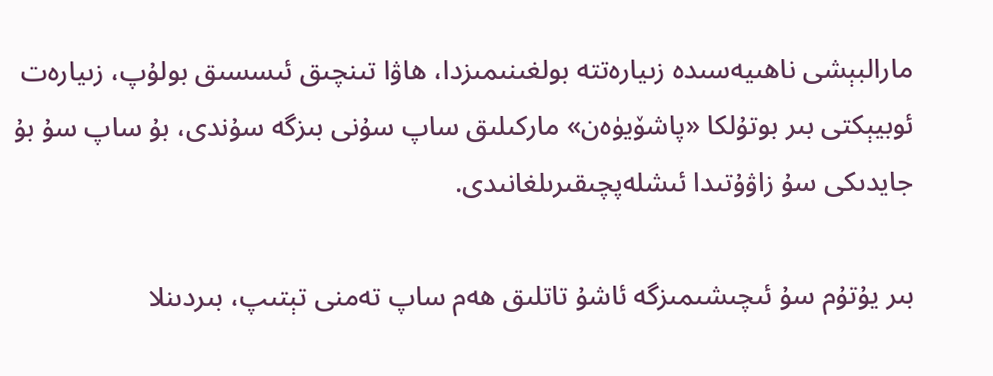مارالبېشى ناھىيەسىدە زىيارەتتە بولغىنىمىزدا، ھاۋا تىنچىق ئىسسىق بولۇپ، زىيارەت ئوبيېكتى بىر بوتۇلكا «پاشۆيۈەن» ماركىلىق ساپ سۇنى بىزگە سۇندى، بۇ ساپ سۇ بۇ جايدىكى سۇ زاۋۇتىدا ئىشلەپچىقىرىلغانىدى.

بىر يۇتۇم سۇ ئىچىشىمىزگە ئاشۇ تاتلىق ھەم ساپ تەمنى تېتىپ، بىردىنلا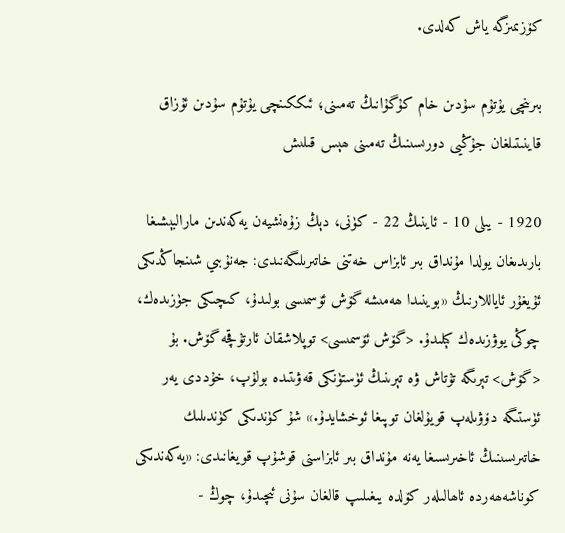كۆزىمىزگە ياش كەلدى.

بىرىنچى يۇتۇم سۇدىن خام كۇگۇانىڭ تەمىنى؛ ئىككىنچى يۇتۇم سۇدىن ئۇزاق قاينىتىلغان جۇڭيى دورىسىنىڭ تەمىنى ھېس قىلىش

1920 - يىلى 10 - ئاينىڭ 22 - كۈنى، دېڭ زۇەنشيەن يەكەندىن مارالبېشىغا بارىدىغان يولدا مۇنداق بىر ئابزاس خەتنى خاتىرىلىگەنىدى: جەنۇبىي شىنجاڭدىكى ئۇيغۇر ئاياللارنىڭ «بوينىدا ھەمىشە گۆش ئۆسمىسى بولىدۇ، كىچىكى جۈزىدەك، چوڭى يوۋزىدەك كېلىدۇ. <گۆش ئۆسمىسى> توپلاشقان ئارتۇقچە گۆش. بۇ <گۆش> تېرىگە تۇتاش ۋە تېرىنىڭ ئۈستۈنكى قەۋىتىدە بولۇپ، خۇددى يەر ئۈستىگە دۆۋىلەپ قويۇلغان توپىغا ئوخشايدۇ.» شۇ كۈندىكى كۈندىلىك خاتىرىسىنىڭ ئاخىرىسىغا يەنە مۇنداق بىر ئابزاسنى قوشۇپ قويغانىدى: «يەكەندىكى كوناشەھەردە ئاھالىلەر كۆلدە يىغىلىپ قالغان سۇنى ئىچىدۇ، چوڭ -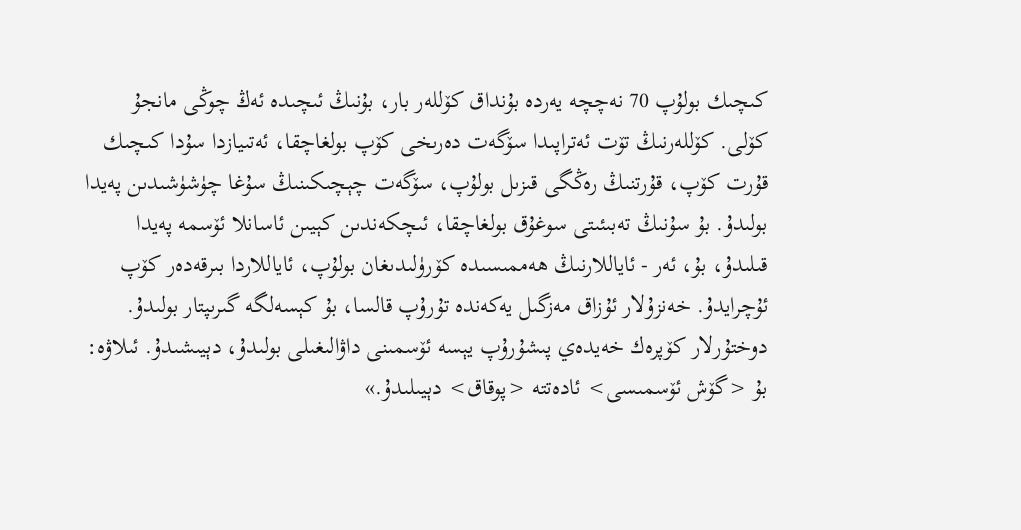كىچىك بولۇپ 70 نەچچە يەردە بۇنداق كۆللەر بار، بۇنىڭ ئىچىدە ئەڭ چوڭى مانجۇ كۆلى. كۆللەرنىڭ تۆت ئەتراپىدا سۆگەت دەرىخى كۆپ بولغاچقا، ئەتىيازدا سۇدا كىچىك قۇرت كۆپ، قۇرتنىڭ رەڭگى قىزىل بولۇپ، سۆگەت چېچىكىنىڭ سۇغا چۈشۈشىدىن پەيدا بولىدۇ. بۇ سۇنىڭ تەبىئىتى سوغۇق بولغاچقا، ئىچكەندىن كېيىن ئاسانلا ئۆسمە پەيدا قىلىدۇ، بۇ، ئەر - ئاياللارنىڭ ھەممىسىدە كۆرۈلىدىغان بولۇپ، ئاياللاردا بىرقەدەر كۆپ ئۇچرايدۇ. خەنزۇلار ئۇزاق مەزگىل يەكەندە تۇرۇپ قالسا، بۇ كېسەلگە گىرىپتار بولىدۇ. دوختۇرلار كۆپرەك خەيدەي پىشۇرۇپ يېسە ئۆسمىنى داۋالىغىلى بولىدۇ، دېيىشىدۇ. ئىلاۋە: بۇ <گۆش ئۆسمىسى> ئادەتتە <پوقاق> دېيىلىدۇ.»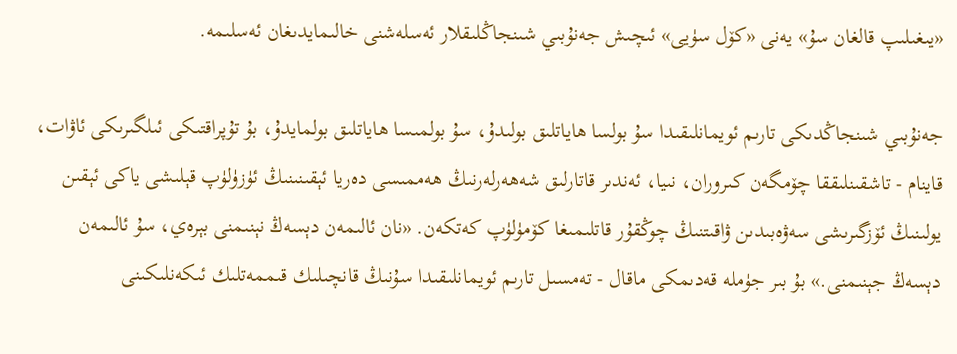«يىغىلىپ قالغان سۇ» يەنى «كۆل سۈيى» ئىچىش جەنۇبىي شىنجاڭلىقلار ئەسلەشنى خالىمايدىغان ئەسلىمە.

جەنۇبىي شىنجاڭدىكى تارىم ئويمانلىقىدا سۇ بولسا ھاياتلىق بولىدۇ، سۇ بولمىسا ھاياتلىق بولمايدۇ، بۇ تۇپراقتىكى ئىلگىرىكى ئاۋات، قاينام - تاشقىنلىققا چۆمگەن كىروران، نىيا، ئەندىر قاتارلىق شەھەرلەرنىڭ ھەممىسى دەريا ئېقىنىنىڭ ئۈزۈلۈپ قېلىشى ياكى ئېقىن يولىنىڭ ئۆزگىرىشى سەۋەبىدىن ۋاقىتنىڭ چوڭقۇر قاتلىمىغا كۆمۈلۈپ كەتكەن. «نان ئالىمەن دېسەڭ نېنىمنى بېرەي، سۇ ئالىمەن دېسەڭ جېنىمنى.» بۇ بىر جۈملە قەدىمكى ماقال - تەمسىل تارىم ئويمانلىقىدا سۇنىڭ قانچىلىك قىممەتلىك ئىكەنلىكىنى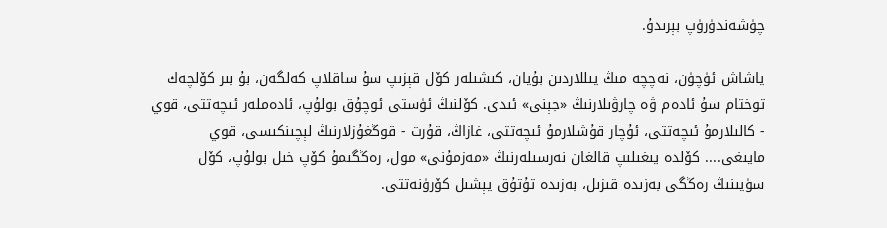چۈشەندۈرۈپ بېرىدۇ.

ياشاش ئۈچۈن، نەچچە مىڭ يىللاردىن بۇيان، كىشىلەر كۆل قېزىپ سۇ ساقلاپ كەلگەن، بۇ بىر كۆلچەك توختام سۇ ئادەم ۋە چارۋىلارنىڭ «جېنى» ئىدى. كۆلنىڭ ئۈستى ئوچۇق بولۇپ، ئادەملەر ئىچەتتى، قوي - كالىلارمۇ ئىچەتتى، ئۇچار قۇشلارمۇ ئىچەتتى، غازاڭ، قۇرت - قوڭغۇزلارنىڭ لېچىنكىسى، قوي مايىغى.... كۆلدە يىغىلىپ قالغان نەرسىلەرنىڭ «مەزمۇنى» مول، رەڭگىمۇ كۆپ خىل بولۇپ، كۆل سۈيىنىڭ رەڭگى بەزىدە قىزىل، بەزىدە تۇتۇق يېشىل كۆرۈنەتتى.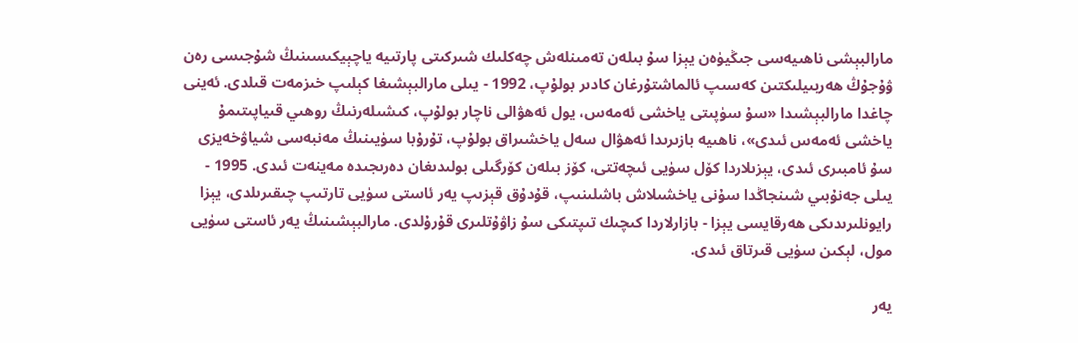مارالبېشى ناھىيەسى جىڭيۈەن يېزا سۇ بىلەن تەمىنلەش چەكلىك شىركىتى پارتىيە ياچېيكىسىنىڭ شۇجىسى رەن ۋۇجۇڭ ھەربىيلىكتىن كەسىپ ئالماشتۇرغان كادىر بولۇپ، 1992 - يىلى مارالبېشىغا كېلىپ خىزمەت قىلدى. ئەينى چاغدا مارالبېشىدا «سۇ سۈپىتى ياخشى ئەمەس، يول ئەھۋالى ناچار بولۇپ، كىشىلەرنىڭ روھىي قىياپىتىمۇ ياخشى ئەمەس ئىدى»، ناھىيە بازىرىدا ئەھۋال سەل ياخشىراق بولۇپ، تۇرۇبا سۈيىنىڭ مەنبەسى شياۋخەيزى سۇ ئامبىرى ئىدى، يېزىلاردا كۆل سۈيى ئىچەتتى، كۆز بىلەن كۆرگىلى بولىدىغان دەرىجىدە مەينەت ئىدى. 1995 - يىلى جەنۇبىي شىنجاڭدا سۇنى ياخشىلاش باشلىنىپ، قۇدۇق قېزىپ يەر ئاستى سۈيى تارتىپ چىقىرىلدى، يېزا رايونلىرىدىكى ھەرقايسى يېزا - بازارلاردا كىچىك تىپتىكى سۇ زاۋۇتلىرى قۇرۇلدى. مارالبېشىنىڭ يەر ئاستى سۈيى مول، لېكىن سۈيى قىرتاق ئىدى.

يەر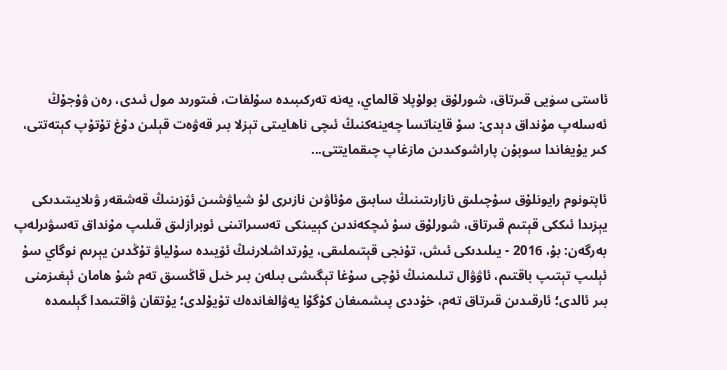ئاستى سۈيى قىرتاق، شورلۇق بولۇپلا قالماي، يەنە تەركىبىدە سۇلفات، فىتورىد مول ئىدى، رەن ۋۇجۇڭ ئەسلەپ مۇنداق دېدى: سۇ قايناتسا چەينەكنىڭ ئىچى ناھايىتى تېزلا بىر قەۋەت قېلىن دۇغ تۇتۇپ كېتەتتى، كىر يۇيغاندا سوپۇن پاراشوكىدىن مازغاپ چىقمايتتى...

ئاپتونوم رايونلۇق سۇچىلىق نازارىتىنىڭ سابىق مۇئاۋىن نازىرى لۇ شياۋشىن ئۆزىنىڭ قەشقەر ۋىلايىتىدىكى يېزىدا ئىككى قېتىم قىرتاق، شورلۇق سۇ ئىچكەندىن كېيىنكى تەسىراتىنى ئوبرازلىق قىلىپ مۇنداق تەسۋىرلەپ بەرگەن: بۇ، 2016 - يىلىدىكى ئىش، تۇنجى قېتىملىقى، يۇرتداشلارنىڭ ئۆيىدە سۇلياۋ تۇڭدىن يېرىم نوگاي سۇ ئېلىپ تېتىپ باقتىم، ئاۋۋال تىلىمنىڭ ئۇچى سۇغا تېگىشى بىلەن بىر خىل قاڭسىق تەم شۇ ھامان ئېغىزمنى بىر ئالدى؛ ئارقىدىن قىرتاق تەم، خۇددى پىشمىغان كۇگۇا يەۋالغاندەك تۇيۇلدى؛ يۇتقان ۋاقتىمدا گېلىمدە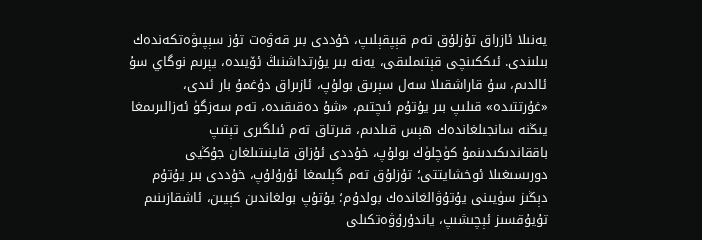يەنىلا ئازراق تۇزلۇق تەم قېپقېلىپ، خۇددى بىر قەۋەت تۇز سېپىۋەتكەندەك بىلىندى. ئىككىنچى قېتىملىقى، يەنە بىر يۇرتداشنىڭ ئۆيىدە، يېرىم نوگاي سۇ ئالدىم، سۇ قاراشقىلا سەل سېرىق بولۇپ، ئازىراق دۇغمۇ بار ئىدى، «غۇرتتىدە» قىلىپ بىر يۇتۇم ئىچتىم، «شۇ دەقىقىدە، تەم سەزگۈ ئەزالىرىمغا يىڭنە سانجىلغاندەك ھېس قىلدىم، قىرتاق تەم ئىلگىرى تېتىپ باققاندىكىدىنمۇ كۈچلۈك بولۇپ، خۇددى ئۇزاق قاينىتىلغان جۇڭيى دورىسىغىلا ئوخشايتتى؛ تۇزلۇق تەم گېلىمغا ئۇرۇلۇپ، خۇددى بىر يۇتۇم دېڭىز سۈيىنى يۇتۇۋالغاندەك بولدۇم؛ يۇتۇپ بولغاندىن كېيىن، ئاشقازىنىم تۇيۇقسىز ئېچىشىپ، ياندۇرۇۋەتكىلى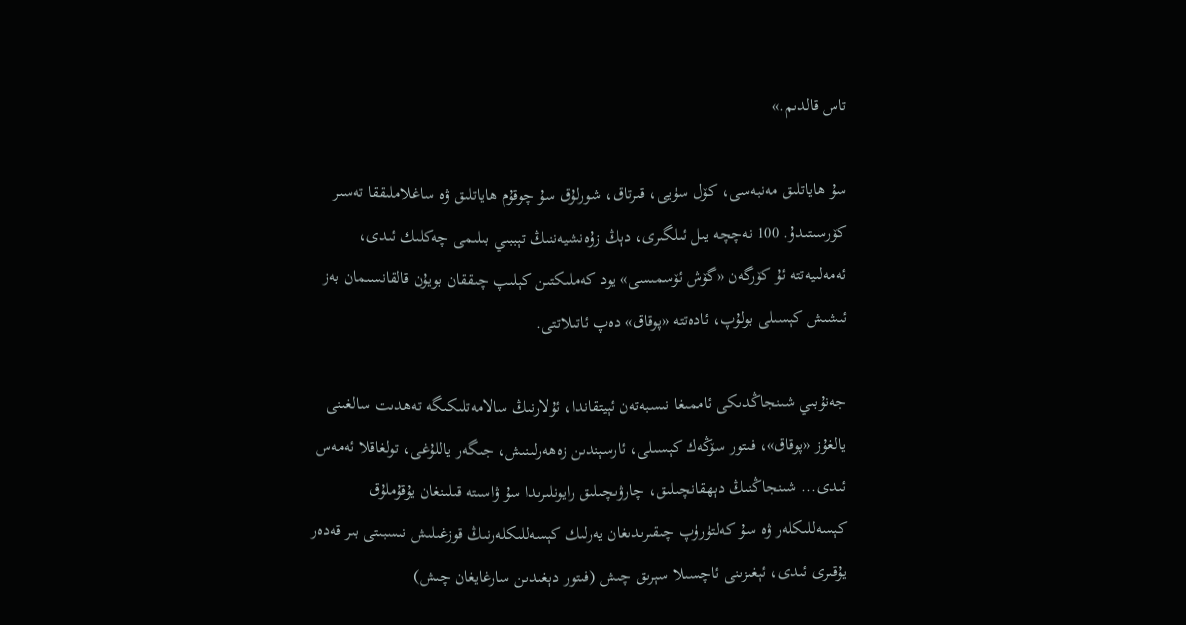تاس قالدىم.»

سۇ ھاياتلىق مەنبەسى، كۆل سۈيى، قىرتاق، شورلۇق سۇ چوقۇم ھاياتلىق ۋە ساغلاملىققا تەسىر كۆرسىتىدۇ. 100 نەچچە يىل ئىلگىرى، دېڭ زۇەنشيەننىڭ تېببىي بىلىمى چەكلىك ئىدى، ئەمەلىيەتتە ئۇ كۆرگەن «گۆش ئۆسمىسى» يود كەملىكتىن كېلىپ چىققان بويۇن قالقانسىمان بەز ئىشىش كېسىلى بولۇپ، ئادەتتە «پوقاق» دەپ ئاتىلاتتى.

جەنۇبىي شىنجاڭدىكى ئاممىغا نىسبەتەن ئېيتقاندا، ئۇلارنىڭ سالامەتلىكىگە تەھدىت سالغىنى يالغۇز «پوقاق»، فىتور سۆڭەك كېسىلى، ئارسېندىن زەھەرلىنىش، جىگەر ياللۇغى، تولغاقلا ئەمەس ئىدى... شىنجاڭنىڭ دېھقانچىلىق، چارۋىچىلىق رايونلىرىدا سۇ ۋاسىتە قىلىنغان يۇقۇملۇق كېسەللىكلەر ۋە سۇ كەلتۈرۈپ چىقىرىدىغان يەرلىك كېسەللىكلەرنىڭ قوزغىلىش نىسبىتى بىر قەدەر يۇقىرى ئىدى، ئېغىزىنى ئاچسىلا سېرىق چىش (فىتور دېغىدىن سارغايغان چىش)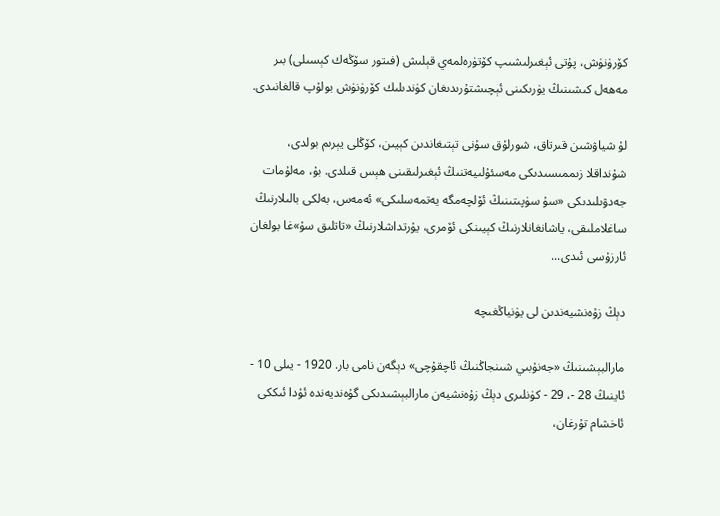كۆرۈنۈش، پۇتى ئېغىرلىشىپ كۆتۈرەلمەي قېلىش (فىتور سۆڭەك كېسىلى) بىر مەھەل كىشىنىڭ يۈرىكىنى ئېچىشتۇرىدىغان كۈندىلىك كۆرۈنۈش بولۇپ قالغانىدى.

لۇ شياۋشىن قىرتاق، شورلۇق سۇنى تېتىغاندىن كېيىن، كۆڭلى يېرىم بولدى، شۇنداقلا زىممىسىدىكى مەسئۇلىيەتنىڭ ئېغىرلىقىنى ھېس قىلدى. بۇ، مەلۇمات جەدۋىلىدىكى «سۇ سۈپىتىنىڭ ئۆلچەمگە يەتمەسلىكى» ئەمەس، بەلكى بالىلارنىڭ ساغلاملىقى، ياشانغانلارنىڭ كېيىنكى ئۆمرى، يۇرتداشلارنىڭ «تاتلىق سۇ»غا بولغان ئارزۇسى ئىدى...

دېڭ زۇەنشيەندىن لى يۈنياڭغىچە

مارالبېشىنىڭ «جەنۇبىي شىنجاڭنىڭ ئاچقۇچى» دېگەن نامى بار. 1920 - يىلى 10 - ئاينىڭ 28 -، 29 - كۈنلىرى دېڭ زۇەنشيەن مارالبېشىدىكى گۇەنديەندە ئۇدا ئىككى ئاخشام تۇرغان،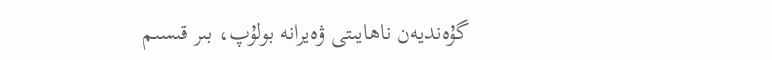گۇەنديەن ناھايىتى ۋەيرانە بولۇپ، بىر قىسىم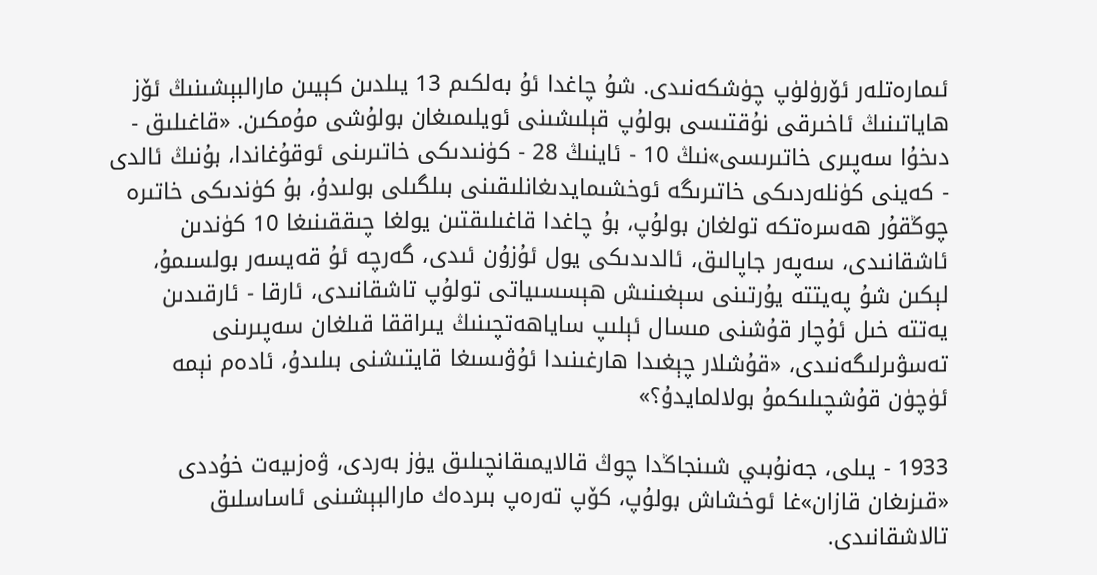ئىمارەتلەر ئۆرۈلۈپ چۈشكەنىدى. شۇ چاغدا ئۇ بەلكىم 13 يىلدىن كېيىن مارالبېشىنىڭ ئۆز ھاياتىنىڭ ئاخىرقى نۇقتىسى بولۇپ قېلىشىنى ئويلىمىغان بولۇشى مۇمكىن. «قاغىلىق - دىخۇا سەپىرى خاتىرىسى»نىڭ 10 - ئاينىڭ 28 - كۈنىدىكى خاتىرىنى ئوقۇغاندا، بۇنىڭ ئالدى - كەينى كۈنلەردىكى خاتىرىگە ئوخشىمايدىغانلىقىنى بىلگىلى بولىدۇ، بۇ كۈندىكى خاتىرە چوڭقۇر ھەسرەتكە تولغان بولۇپ، بۇ چاغدا قاغىلىقتىن يولغا چىققىنىغا 10 كۈندىن ئاشقانىدى، سەپەر جاپالىق، ئالدىدىكى يول ئۇزۇن ئىدى، گەرچە ئۇ قەيسەر بولسىمۇ، لېكىن شۇ پەيتتە يۇرتىنى سېغىنىش ھېسسىياتى تولۇپ تاشقانىدى، ئارقا - ئارقىدىن يەتتە خىل ئۇچار قۇشنى مىسال ئېلىپ ساياھەتچىنىڭ يىراققا قىلغان سەپىرىنى تەسۋىرلىگەنىدى، «قۇشلار چېغىدا ھارغىنىدا ئۇۋىسىغا قايتىشنى بىلىدۇ، ئادەم نېمە ئۈچۈن قۇشچىلىكمۇ بولالمايدۇ؟»

1933 - يىلى، جەنۇبىي شىنجاڭدا چوڭ قالايمىقانچىلىق يۈز بەردى، ۋەزىيەت خۇددى «قىزىغان قازان»غا ئوخشاش بولۇپ، كۆپ تەرەپ بىردەك مارالبېشىنى ئاساسلىق تالاشقانىدى.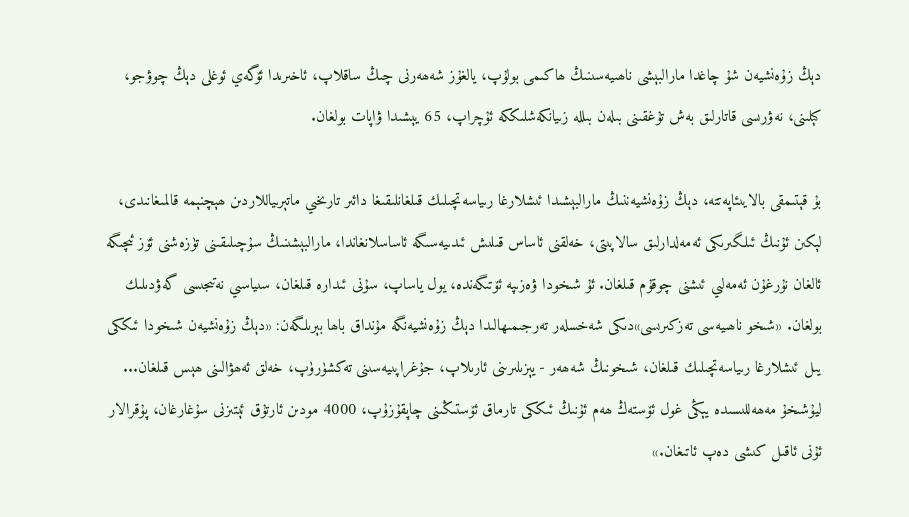دېڭ زۇەنشيەن شۇ چاغدا مارالبېشى ناھىيەسىنىڭ ھاكىمى بولۇپ، يالغۇز شەھەرنى چىڭ ساقلاپ، ئاخىرىدا ئۆگەي ئوغلى دېڭ چوۋجو، كېلىنى، نەۋرىسى قاتارلىق بەش تۇغقىنى بىلەن بىللە زىيانكەشلىككە ئۇچراپ، 65 يېشىدا ۋاپات بولغان.

بۇ قېتىمقى بالايىئاپەتتە، دېڭ زۇەنشيەننىڭ مارالبېشىدا ئىشلارغا رىياسەتچىلىك قىلغانلىقىغا دائىر تارىخىي ماتېرىياللاردىن ھېچنېمە قالمىغانىدى، لېكىن ئۇنىڭ ئىلگىرىكى ئەمەلدارلىق سالاپىتى، خەلقنى ئاساس قىلىش ئىدىيەسىگە ئاساسلانغاندا، مارالبېشىنىڭ سۇچىلىقىنى تۈزەشنى ئۆز ئىچىگە ئالغان نۇرغۇن ئەمەلىي ئىشنى چوقۇم قىلغان. ئۇ شىخودا ۋەزىپە ئۆتىگەندە، يول ياساپ، سۇنى ئىدارە قىلغان، سىياسىي نەتىجىسى گەۋدىلىك بولغان. «شىخو ناھىيەسى تەزكىرىسى»دىكى شەخسلەر تەرجىمىھالىدا دېڭ زۇەنشيەنگە مۇنداق باھا بېرىلگەن: «دېڭ زۇەنشيەن شىخودا ئىككى يىل ئىشلارغا رىياسەتچىلىك قىلغان، شىخونىڭ شەھەر - يېزىلىرىنى ئارىلاپ، جۇغراپىيەسىنى تەكشۈرۈپ، خەلق ئەھۋالىنى ھېس قىلغان... ليۇشىخۇ مەھەللىسىدە يېڭى غول ئۆستەڭ ھەم ئۇنىڭ ئىككى تارماق ئۆستىڭىنى چاپقۇزۇپ، 4000 مودىن ئارتۇق ئېتىزنى سۇغارغان، پۇقرالار ئۇنى ئاقىل كىشى دەپ ئاتىغان.»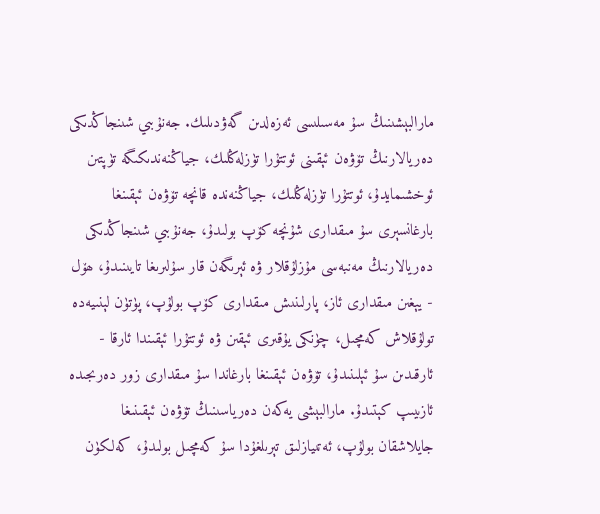مارالبېشىنىڭ سۇ مەسىلىسى ئەزەلدىن گەۋدىلىك. جەنۇبىي شىنجاڭدىكى دەريالارنىڭ تۆۋەن ئېقىنى ئوتتۇرا تۈزلەڭلىك، جياڭنەندىكىگە تۈپتىن ئوخشىمايدۇ، ئوتتۇرا تۈزلەڭلىك، جياڭنەندە قانچە تۆۋەن ئېقىنغا بارغانسېرى سۇ مىقدارى شۇنچە كۆپ بولىدۇ، جەنۇبىي شىنجاڭدىكى دەريالارنىڭ مەنبەسى مۇزلۇقلار ۋە ئېرىگەن قار سۇلىرىغا تايىنىدۇ، ھۆل - يېغىن مىقدارى ئاز، پارلىنىش مىقدارى كۆپ بولۇپ، پۈتۈن لېنىيەدە تولۇقلاش كەمچىل، چۈنكى يۇقىرى ئېقىن ۋە ئوتتۇرا ئېقىندا ئارقا - ئارقىدىن سۇ ئېلىنىدۇ، تۆۋەن ئېقىنغا بارغاندا سۇ مىقدارى زور دەرىجىدە ئازىيىپ كېتىدۇ. مارالبېشى يەكەن دەرياسىنىڭ تۆۋەن ئېقىنىغا جايلاشقان بولۇپ، ئەتىيازلىق تېرىلغۇدا سۇ كەمچىل بولىدۇ، كەلكۈن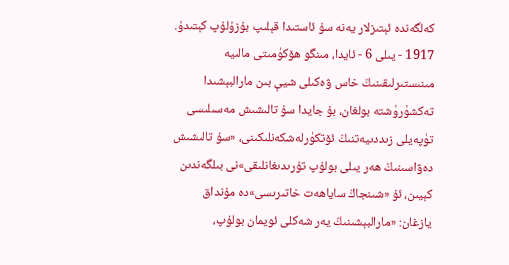كەلگەندە ئېتىزلار يەنە سۇ ئاستىدا قېلىپ بۇزۇلۇپ كېتىدۇ. 1917 - يىلى 6 - ئايدا، مىنگو ھۆكۈمىتى مالىيە مىنىستىرلىقىنىڭ خاس ۋەكىلى شيې بىن مارالبېشىدا تەكشۈرۈشتە بولغان، بۇ جايدا سۇ تالىشىش مەسىلىسى تۈپەيلى زىددىيەتنىڭ ئۆتكۈرلەشكەنلىكىنى، «سۇ تالىشىش دەۋاسىنىڭ ھەر يىلى بولۇپ تۇرىدىغانلىقى»نى بىلگەندىن كېيىن، ئۇ «شىنجاڭ ساياھەت خاتىرىسى»دە مۇنداق يازغان: «مارالبېشىنىڭ يەر شەكلى ئويمان بولۇپ،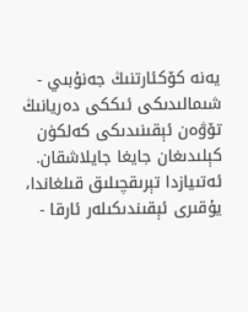يەنە كۆكئارتنىڭ جەنۇبىي - شىمالىدىكى ئىككى دەريانىڭ تۆۋەن ئېقىنىدىكى كەلكۈن كېلىدىغان جايغا جايلاشقان. ئەتىيازدا تېرىقچىلىق قىلغاندا، يۇقىرى ئېقىندىكىلەر ئارقا -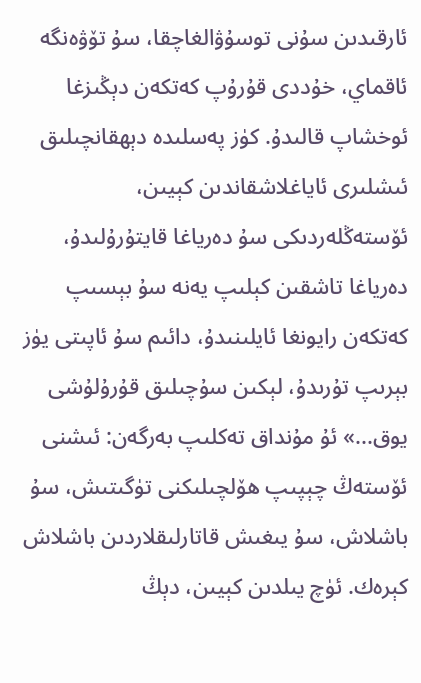ئارقىدىن سۇنى توسۇۋالغاچقا، سۇ تۆۋەنگە ئاقماي، خۇددى قۇرۇپ كەتكەن دېڭىزغا ئوخشاپ قالىدۇ. كۈز پەسلىدە دېھقانچىلىق ئىشلىرى ئاياغلاشقاندىن كېيىن، ئۆستەڭلەردىكى سۇ دەرياغا قايتۇرۇلىدۇ، دەرياغا تاشقىن كېلىپ يەنە سۇ بېسىپ كەتكەن رايونغا ئايلىنىدۇ، دائىم سۇ ئاپىتى يۈز بېرىپ تۇرىدۇ، لېكىن سۇچىلىق قۇرۇلۇشى يوق...» ئۇ مۇنداق تەكلىپ بەرگەن: ئىشنى ئۆستەڭ چېپىپ ھۆلچىلىكنى تۈگىتىش، سۇ باشلاش، سۇ يىغىش قاتارلىقلاردىن باشلاش كېرەك. ئۈچ يىلدىن كېيىن، دېڭ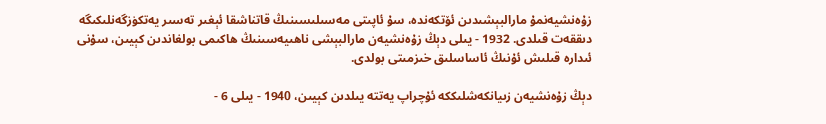زۇەنشيەنمۇ مارالبېشىدىن ئۆتكەندە، سۇ ئاپىتى مەسىلىسىنىڭ قاتناشقا ئېغىر تەسىر يەتكۈزگەنلىكىگە دىققەت قىلدى. 1932 - يىلى دېڭ زۇەنشيەن مارالبېشى ناھىيەسىنىڭ ھاكىمى بولغاندىن كېيىن، سۇنى ئىدارە قىلىش ئۇنىڭ ئاساسلىق خىزمىتى بولدى.

دېڭ زۇەنشيەن زىيانكەشلىككە ئۇچراپ يەتتە يىلدىن كېيىن، 1940 - يىلى 6 -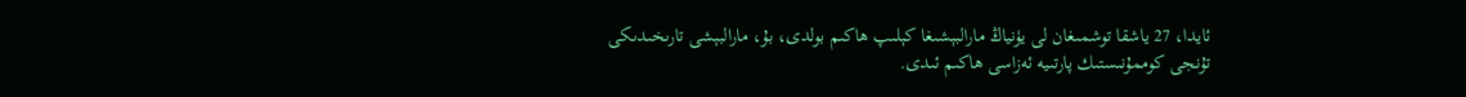ئايدا، 27 ياشقا توشمىغان لى يۈنياڭ مارالبېشىغا كېلىپ ھاكىم بولدى، بۇ، مارالبېشى تارىخىدىكى تۇنجى كوممۇنىستىك پارتىيە ئەزاسى ھاكىم ئىدى.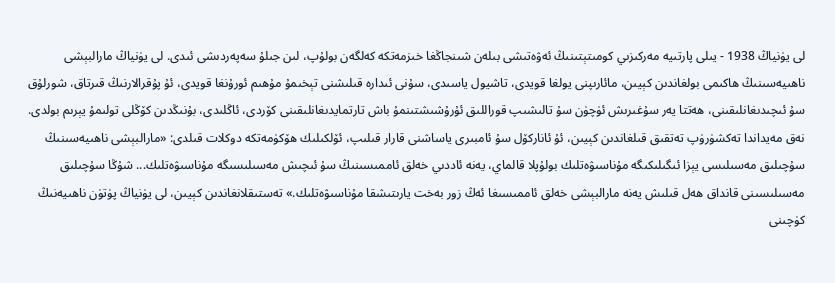لى يۈنياڭ 1938 - يىلى پارتىيە مەركىزىي كومىتېتىنىڭ ئەۋەتىشى بىلەن شىنجاڭغا خىزمەتكە كەلگەن بولۇپ، لىن جىلۇ سەپەردىشى ئىدى. لى يۈنياڭ مارالبېشى ناھىيەسىنىڭ ھاكىمى بولغاندىن كېيىن، مائارىپنى يولغا قويدى، تاشيول ياسىدى، سۇنى ئىدارە قىلىشنى تېخىمۇ مۇھىم ئورۇنغا قويدى، ئۇ پۇقرالارنىڭ قىرتاق، شورلۇق سۇ ئىچىدىغانلىقىنى، ھەتتا يەر سۇغىرىش ئۈچۈن سۇ تالىشىپ قوراللىق ئۇرۇشىشتىنمۇ باش تارتمايدىغانلىقىنى كۆردى، ئاڭلىدى، بۇنىڭدىن كۆڭلى تولىمۇ يېرىم بولدى. نەق مەيداندا تەكشۈرۈپ تەتقىق قىلغاندىن كېيىن، ئۇ ئاناركۆل سۇ ئامبىرى ياساشنى قارار قىلىپ، ئۆلكىلىك ھۆكۈمەتكە دوكلات قىلدى: «مارالبېشى ناھىيەسىنىڭ سۇچىلىق مەسىلىسى يېزا ئىگىلىكىگە مۇناسىۋەتلىك بولۇپلا قالماي، يەنە ئاددىي خەلق ئاممىسىنىڭ سۇ ئىچىش مەسىلىسىگە مۇناسىۋەتلىك... شۇڭا سۇچىلىق مەسىلىسىنى قانداق ھەل قىلىش يەنە مارالبېشى خەلق ئاممىسىغا ئەڭ زور بەخت يارىتىشقا مۇناسىۋەتلىك.» تەستىقلانغاندىن كېيىن، لى يۈنياڭ پۈتۈن ناھىيەنىڭ كۈچىنى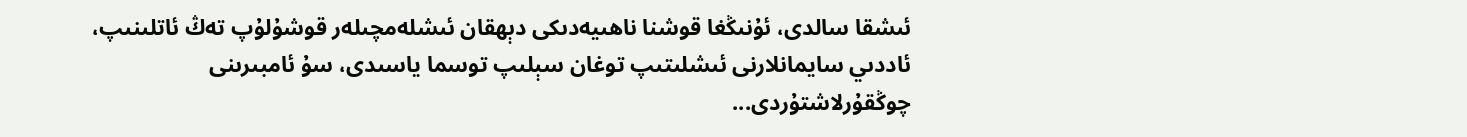ئىشقا سالدى، ئۇنىڭغا قوشنا ناھىيەدىكى دېھقان ئىشلەمچىلەر قوشۇلۇپ تەڭ ئاتلىنىپ، ئاددىي سايمانلارنى ئىشلىتىپ توغان سېلىپ توسما ياسىدى، سۇ ئامبىرىنى چوڭقۇرلاشتۇردى...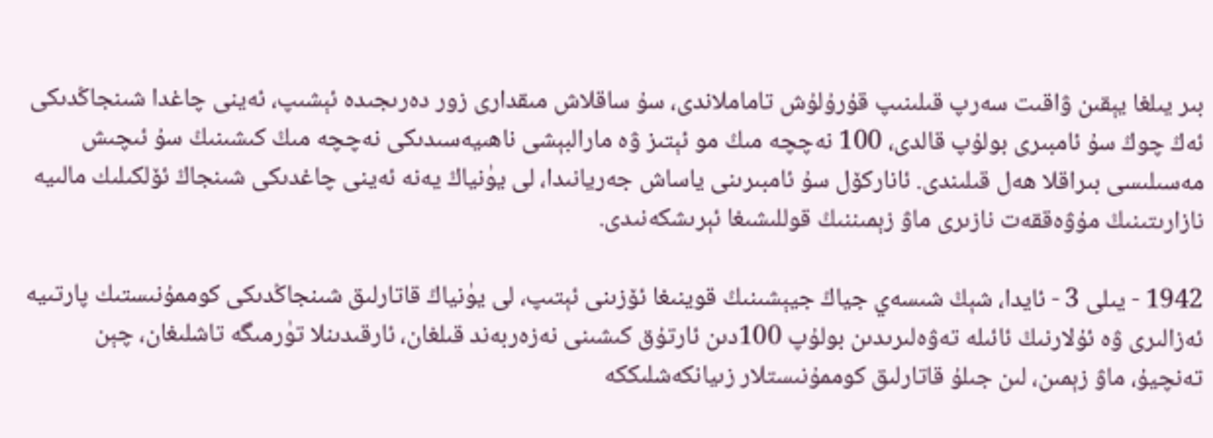بىر يىلغا يېقىن ۋاقىت سەرپ قىلىنىپ قۇرۇلۇش تاماملاندى، سۇ ساقلاش مىقدارى زور دەرىجىدە ئېشىپ، ئەينى چاغدا شىنجاڭدىكى ئەڭ چوڭ سۇ ئامبىرى بولۇپ قالدى، 100 نەچچە مىڭ مو ئېتىز ۋە مارالبېشى ناھىيەسىدىكى نەچچە مىڭ كىشىنىڭ سۇ ئىچىش مەسىلىسى بىراقلا ھەل قىلىندى. ئاناركۆل سۇ ئامبىرىنى ياساش جەريانىدا، لى يۈنياڭ يەنە ئەينى چاغدىكى شىنجاڭ ئۆلكىلىك مالىيە نازارىتىنىڭ مۇۋەققەت نازىرى ماۋ زېمىننىڭ قوللىشىغا ئېرىشكەنىدى.

1942 - يىلى 3 - ئايدا، شېڭ شىسەي جياڭ جيېشىنىڭ قوينىغا ئۆزىنى ئېتىپ، لى يۈنياڭ قاتارلىق شىنجاڭدىكى كوممۇنىستىك پارتىيە ئەزالىرى ۋە ئۇلارنىڭ ئائىلە تەۋەلىرىدىن بولۇپ 100دىن ئارتۇق كىشىنى نەزەربەند قىلغان، ئارقىدىنلا تۈرمىگە تاشلىغان، چېن تەنچيۇ، ماۋ زېمىن، لىن جىلۇ قاتارلىق كوممۇنىستلار زىيانكەشلىككە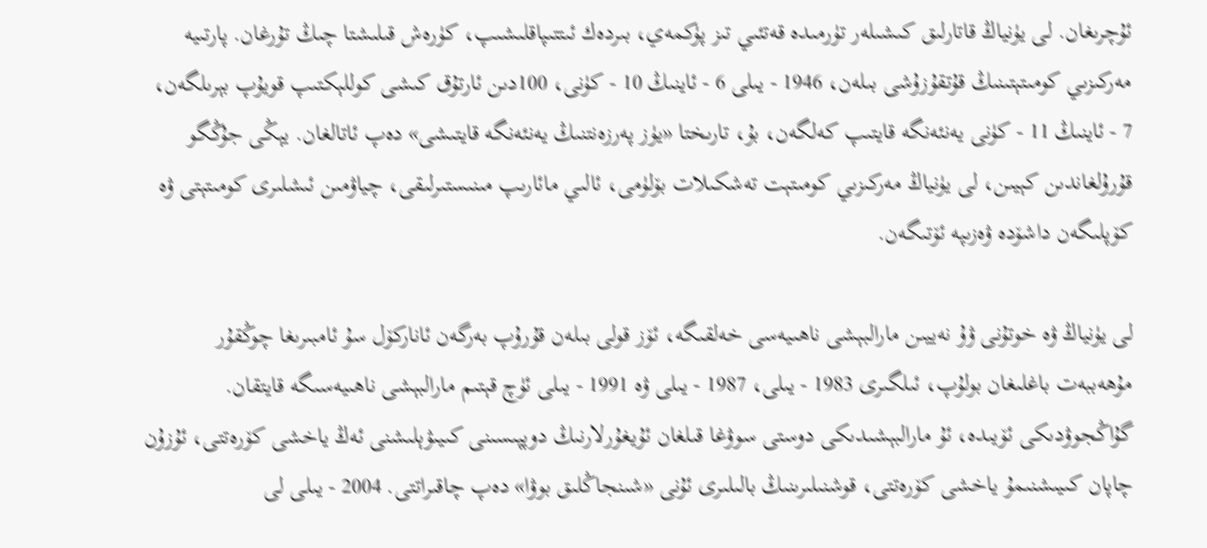ئۇچرىغان. لى يۈنياڭ قاتارلىق كىشىلەر تۈرمىدە قەتئىي تىز پۈكمەي، بىردەك ئىتتىپاقلىشىپ، كۈرەش قىلىشتا چىڭ تۇرغان. پارتىيە مەركىزىي كومىتېتىنىڭ قۇتقۇزۇشى بىلەن، 1946 - يىلى 6 - ئاينىڭ 10 - كۈنى، 100دىن ئارتۇق كىشى كوللېكتىپ قويۇپ بېرىلگەن، 7 - ئاينىڭ 11 - كۈنى يەنئەنگە قايتىپ كەلگەن، بۇ، تارىختا «يۈز پەرزەنتنىڭ يەنئەنگە قايتىشى» دەپ ئاتالغان. يېڭى جۇڭگو قۇرۇلغاندىن كېيىن، لى يۈنياڭ مەركىزىي كومىتېت تەشكىلات بۆلۈمى، ئالىي مائارىپ مىنىستىرلىقى، چياۋمىن ئىشلىرى كومىتېتى ۋە كۆپلىگەن داشۆدە ۋەزىپە ئۆتىگەن.

لى يۈنياڭ ۋە خوتۇنى ۋۇ نەييىن مارالبېشى ناھىيەسى خەلقىگە، ئۆز قولى بىلەن قۇرۇپ بەرگەن ئاناركۆل سۇ ئامبىرىغا چوڭقۇر مۇھەببەت باغلىغان بولۇپ، ئىلگىرى 1983 - يىلى، 1987 - يىلى ۋە 1991 - يىلى ئۈچ قېتىم مارالبېشى ناھىيەسىگە قايتقان. گۇاڭجوۋدىكى ئۆيىدە، ئۇ مارالبېشىدىكى دوستى سوۋغا قىلغان ئۇيغۇرلارنىڭ دوپپىسىنى كىيىۋېلىشنى ئەڭ ياخشى كۆرەتتى، ئۇزۇن چاپان كىيىشنىمۇ ياخشى كۆرەتتى، قوشنىلىرىنىڭ بالىلىرى ئۇنى «شىنجاڭلىق بوۋا» دەپ چاقىراتتى. 2004 - يىلى لى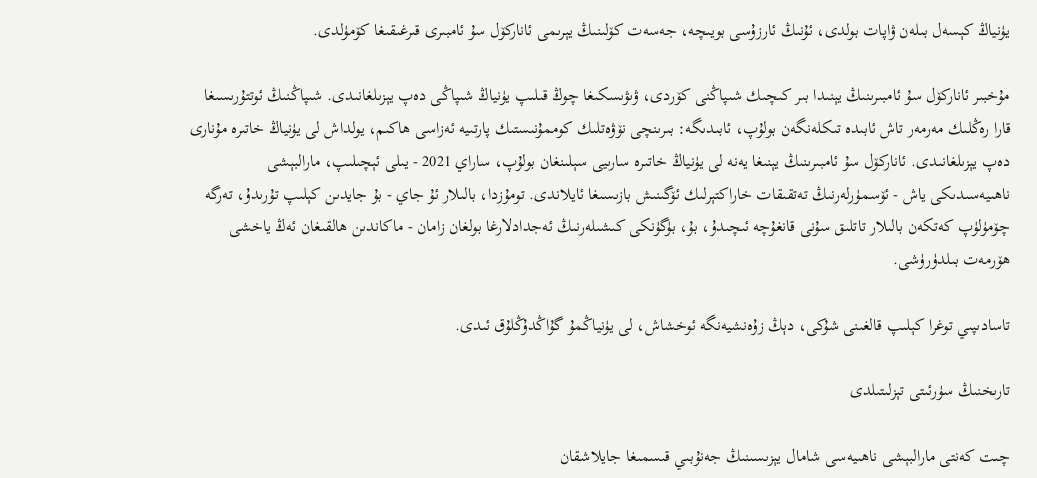يۈنياڭ كېسەل بىلەن ۋاپات بولدى، ئۇنىڭ ئارزۇسى بويىچە، جەسەت كۆلىنىڭ يېرىمى ئاناركۆل سۇ ئامبىرى قىرغىقىغا كۆمۈلدى.

مۇخبىر ئاناركۆل سۇ ئامبىرىنىڭ يېنىدا بىر كىچىك شىپاڭنى كۆردى، ۋىۋىسكىغا چوڭ قىلىپ يۈنياڭ شىپاڭى دەپ يېزىلغانىدى. شىپاڭنىڭ ئوتتۇرىسىغا قارا رەڭلىك مەرمەر تاش ئابىدە تىكلەنگەن بولۇپ، ئابىدىگە: بىرىنچى نۆۋەتلىك كوممۇنىستىك پارتىيە ئەزاسى ھاكىم، يولداش لى يۈنياڭ خاتىرە مۇنارى دەپ يېزىلغانىدى. ئاناركۆل سۇ ئامبىرىنىڭ يېنىغا يەنە لى يۈنياڭ خاتىرە سارىيى سېلىنغان بولۇپ، ساراي 2021 - يىلى ئېچىلىپ، مارالبېشى ناھىيەسىدىكى ياش - ئۆسمۈرلەرنىڭ تەتقىقات خاراكتېرلىك ئۆگىنىش بازىسىغا ئايلاندى. تومۇزدا، بالىلار ئۇ جاي - بۇ جايدىن كېلىپ تۇرىدۇ، تەرگە چۆمۈلۈپ كەتكەن بالىلار تاتلىق سۇنى قانغۇچە ئىچىدۇ، بۇ، بۈگۈنكى كىشىلەرنىڭ ئەجدادلارغا بولغان زامان - ماكاندىن ھالقىغان ئەڭ ياخشى ھۆرمەت بىلدۈرۈشى.

تاسادىپىي توغرا كېلىپ قالغىنى شۇكى، دېڭ زۇەنشيەنگە ئوخشاش، لى يۈنياڭمۇ گۇاڭدۇڭلۇق ئىدى.

تارىخنىڭ سۈرئىتى تېزلىتىلدى

چىت كەنتى مارالبېشى ناھىيەسى شامال يېزىسىنىڭ جەنۇبىي قىسمىغا جايلاشقان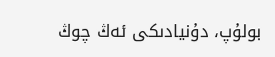بولۇپ، دۇنيادىكى ئەڭ چوڭ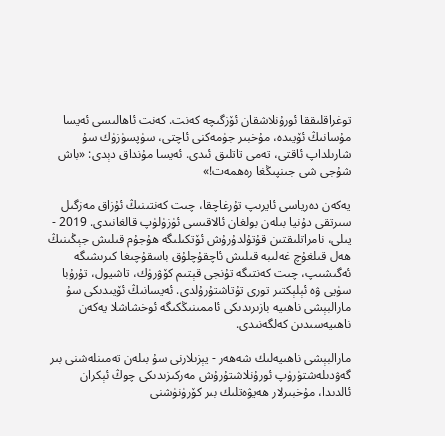توغراقلىققا ئورۇنلاشقان ئۆزگىچە كەنت. كەنت ئاھالىسى ئەيسا مۇسانىڭ ئۆيىدە، مۇخبىر جۈمەكنى ئاچتى، سۈپسۈزۈك سۇ شارىلداپ ئاقتى، تەمى تاتلىق ئىدى. ئەيسا مۇنداق دېدى: «باش شۇجى شى جىنپىڭغا رەھمەت!»

يەكەن دەرياسى ئايرىپ تۇرغاچقا، چىت كەنتىنىڭ ئۇزاق مەزگىل سىرتقى دۇنيا بىلەن بولغان ئالاقىسى ئۈزۈلۈپ قالغانىدى. 2019 - يىلى، نامراتلىقتىن قۇتۇلدۇرۇش ئۆتكىلىگە ھۇجۇم قىلىش جېڭىنىڭ ھەل قىلغۇچ غەلىبە قىلىش ئاچقۇچلۇق باسقۇچىغا كىرىشىگە ئەگىشىپ، چىت كەنتىگە تۇنجى قېتىم كۆۋرۈك، تاشيول، تۇرۇبا سۈيى ۋە ئېلېكتىر تورى تۇتاشتۇرۇلدى. ئەيسانىڭ ئۆيىدىكى سۇ مارالبېشى ناھىيە بازىرىدىكى ئاممىنىڭكىگە ئوخشاشلا يەكەن ناھىيەسىدىن كەلگەنىدى.

مارالبېشى ناھىيەلىك شەھەر - يېزىلارنى سۇ بىلەن تەمىنلەشنى بىر گەۋدىلەشتۈرۈپ ئورۇنلاشتۇرۇش مەركىزىدىكى چوڭ ئېكران ئالدىدا، مۇخبىرلار ھەيۋەتلىك بىر كۆرۈنۈشنى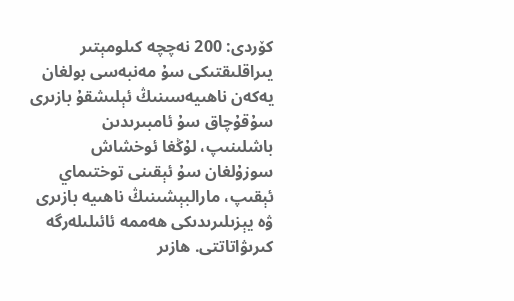كۆردى: 200 نەچچە كىلومېتىر يىراقلىقتىكى سۇ مەنبەسى بولغان يەكەن ناھىيەسىنىڭ ئېلىشقۇ بازىرى سۇقۇچاق سۇ ئامبىرىدىن باشلىنىپ، لۇڭغا ئوخشاش سوزۇلغان سۇ ئېقىنى توختىماي ئېقىپ، مارالبېشىنىڭ ناھىيە بازىرى ۋە يېزىلىرىدىكى ھەممە ئائىلىلەرگە كىرىۋاتاتتى. ھازىر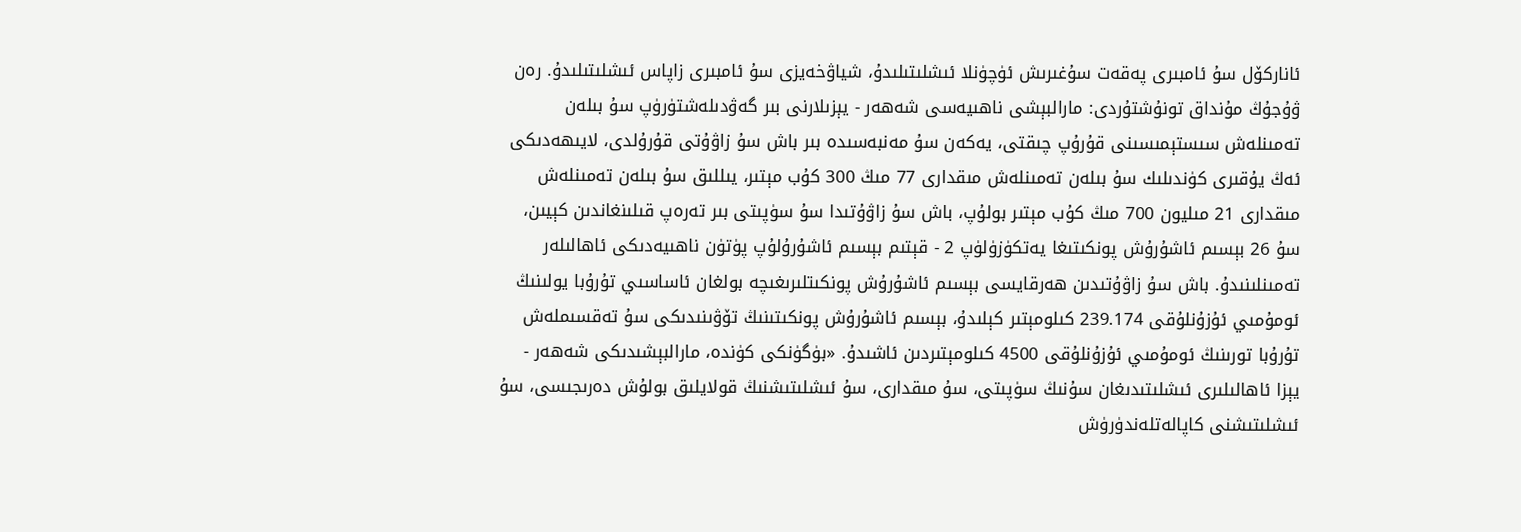ئاناركۆل سۇ ئامبىرى پەقەت سۇغىرىش ئۈچۈنلا ئىشلىتىلىدۇ، شياۋخەيزى سۇ ئامبىرى زاپاس ئىشلىتىلىدۇ. رەن ۋۇجۇڭ مۇنداق تونۇشتۇردى: مارالبېشى ناھىيەسى شەھەر - يېزىلارنى بىر گەۋدىلەشتۈرۈپ سۇ بىلەن تەمىنلەش سىستېمىسىنى قۇرۇپ چىقتى، يەكەن سۇ مەنبەسىدە بىر باش سۇ زاۋۇتى قۇرۇلدى، لايىھەدىكى ئەڭ يۇقىرى كۈندىلىك سۇ بىلەن تەمىنلەش مىقدارى 77 مىڭ 300 كۇب مېتىر، يىللىق سۇ بىلەن تەمىنلەش مىقدارى 21 مىليون 700 مىڭ كۇب مېتىر بولۇپ، باش سۇ زاۋۇتىدا سۇ سۈپىتى بىر تەرەپ قىلىنغاندىن كېيىن، سۇ 26 بېسىم ئاشۇرۇش پونكىتىغا يەتكۈزۈلۈپ 2 - قېتىم بېسىم ئاشۇرۇلۇپ پۈتۈن ناھىيەدىكى ئاھالىلەر تەمىنلىنىدۇ. باش سۇ زاۋۇتىدىن ھەرقايسى بېسىم ئاشۇرۇش پونكىتلىرىغىچە بولغان ئاساسىي تۇرۇبا يولىنىڭ ئومۇمىي ئۇزۇنلۇقى 239.174 كىلومېتىر كېلىدۇ، بېسىم ئاشۇرۇش پونكىتىنىڭ تۆۋىنىدىكى سۇ تەقسىملەش تۇرۇبا تورىنىڭ ئومۇمىي ئۇزۇنلۇقى 4500 كىلومېتىردىن ئاشىدۇ. «بۈگۈنكى كۈندە، مارالبېشىدىكى شەھەر - يېزا ئاھالىلىرى ئىشلىتىدىغان سۇنىڭ سۈپىتى، سۇ مىقدارى، سۇ ئىشلىتىشنىڭ قولايلىق بولۇش دەرىجىسى، سۇ ئىشلىتىشنى كاپالەتلەندۈرۈش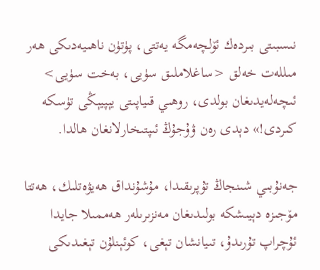نىسبىتى بىردەك ئۆلچەمگە يەتتى، پۈتۈن ناھىيەدىكى ھەر مىللەت خەلق <ساغلاملىق سۈيى، بەخت سۈيى> ئىچەلەيدىغان بولدى، روھىي قىياپىتى يېپيېڭى تۈسكە كىردى!» دېدى رەن ۋۇجۇڭ ئىپتىخارلانغان ھالدا.

جەنۇبىي شىنجاڭ تۇپرىقىدا، مۇشۇنداق ھەيۋەتلىك، ھەتتا مۆجىزە دېيىشكە بولىدىغان مەنزىرىلەر ھەممىلا جايدا ئۇچراپ تۇرىدۇ، تىيانشان تېغى، كوئېنلۇن تېغىدىكى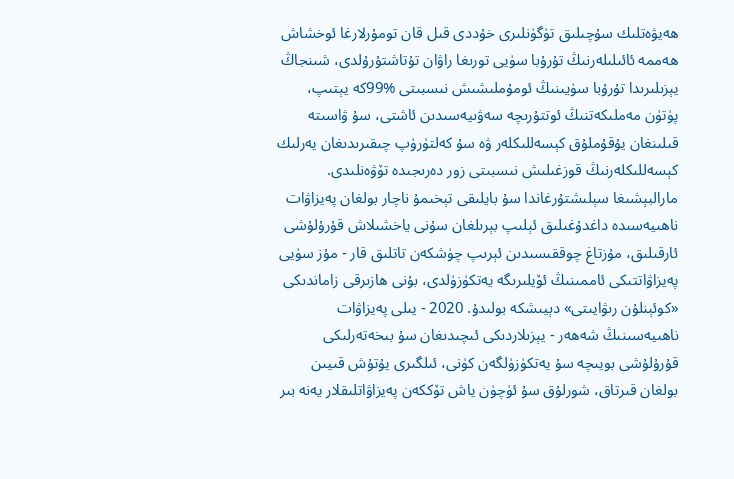ھەيۋەتلىك سۇچىلىق تۈگۈنلىرى خۇددى قىل قان تومۇرلارغا ئوخشاش ھەممە ئائىلىلەرنىڭ تۇرۇبا سۈيى تورىغا راۋان تۇتاشتۇرۇلدى، شىنجاڭ يېزىلىرىدا تۇرۇبا سۈيىنىڭ ئومۇملىشىش نىسبىتى %99كە يېتىپ، پۈتۈن مەملىكەتنىڭ ئوتتۇرىچە سەۋىيەسىدىن ئاشتى، سۇ ۋاسىتە قىلىنغان يۇقۇملۇق كېسەللىكلەر ۋە سۇ كەلتۈرۈپ چىقىرىدىغان يەرلىك كېسەللىكلەرنىڭ قوزغىلىش نىسبىتى زور دەرىجىدە تۆۋەنلىدى. مارالبېشىغا سېلىشتۇرغاندا سۇ بايلىقى تېخىمۇ ناچار بولغان پەيزاۋات ناھىيەسىدە داغدۇغىلىق ئېلىپ بېرىلغان سۇنى ياخشىلاش قۇرۇلۇشى ئارقىلىق، مۇزتاغ چوققىسىدىن ئېرىپ چۈشكەن تاتلىق قار - مۇز سۈيى پەيزاۋاتتىكى ئاممىنىڭ ئۆيلىرىگە يەتكۈزۈلدى، بۇنى ھازىرقى زاماندىكى «كوئېنلۇن رىۋايىتى» دېيىشكە بولىدۇ. 2020 - يىلى پەيزاۋات ناھىيەسىنىڭ شەھەر - يېزىلاردىكى ئىچىدىغان سۇ بىخەتەرلىكى قۇرۇلۇشى بويىچە سۇ يەتكۈزۈلگەن كۈنى، ئىلگىرى يۇتۇش قىيىن بولغان قىرتاق، شورلۇق سۇ ئۈچۈن ياش تۆككەن پەيزاۋاتلىقلار يەنە بىر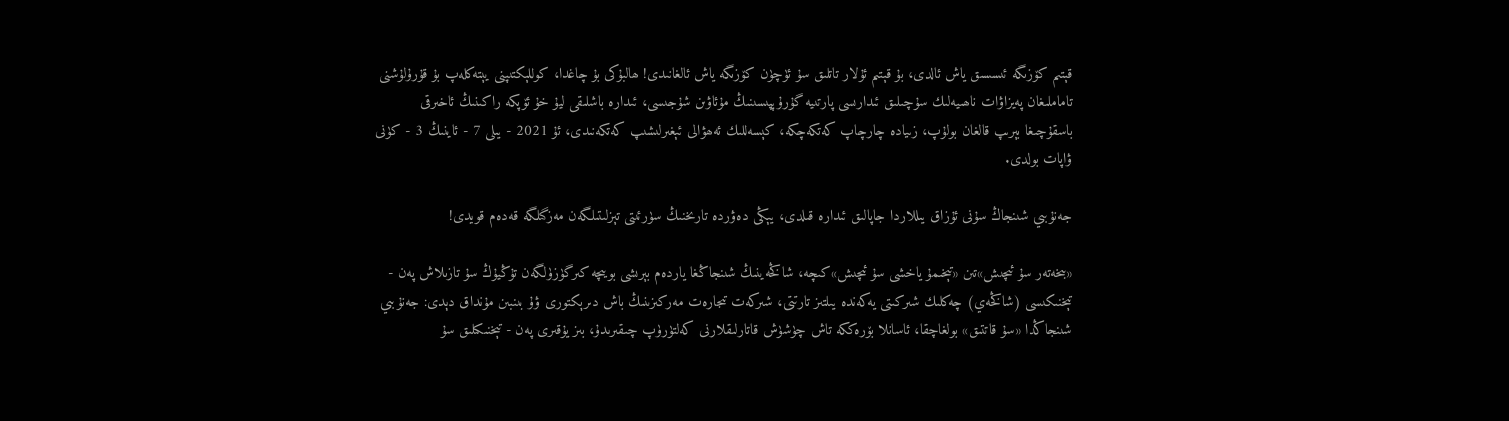قېتىم كۆزىگە ئىسسىق ياش ئالدى، بۇ قېتىم ئۇلار تاتلىق سۇ ئۈچۈن كۆزىگە ياش ئالغانىدى! ھالبۇكى بۇ چاغدا، كوللېكتىپنى يېتەكلەپ بۇ قۇرۇلۇشنى تاماملىغان پەيزاۋات ناھىيەلىك سۇچىلىق ئىدارىسى پارتىيە گۇرۇپپىسىنىڭ مۇئاۋىن شۇجىسى، ئىدارە باشلىقى ليۇ خۇ ئۆپكە راكىنىڭ ئاخىرقى باسقۇچىغا بېرىپ قالغان بولۇپ، زىيادە چارچاپ كەتكەچكە، كېسەللىك ئەھۋالى ئېغىرلىشىپ كەتكەنىدى، ئۇ 2021 - يىلى 7 - ئاينىڭ 3 - كۈنى ۋاپات بولدى.

جەنۇبىي شىنجاڭ سۇنى ئۇزاق يىللاردا جاپالىق ئىدارە قىلدى، يېڭى دەۋردە تارىخنىڭ سۈرئىتى تېزلىتىلگەن مەزگىلگە قەدەم قويدى!

«بىخەتەر سۇ ئىچىش»تىن «تېخىمۇ ياخشى سۇ ئىچىش»كىچە، شاڭخەينىڭ شىنجاڭغا ياردەم بېرىشى بويىچە كىرگۈزۈلگەن تۇڭيۇڭ سۇ تازىلاش پەن - تېخنىكىسى (شاڭخەي) چەكلىك شىركىتى يەكەندە يىلتىز تارتتى، شىركەت تىجارەت مەركىزىنىڭ باش دىرېكتورى ۋۇ بىنبىن مۇنداق دېدى: جەنۇبىي شىنجاڭدا «سۇ قاتتىق» بولغاچقا، ئاسانلا بۆرەككە تاش چۈشۈش قاتارلىقلارنى كەلتۈرۈپ چىقىرىدۇ، بىز يۇقىرى پەن - تېخنىكىلىق سۇ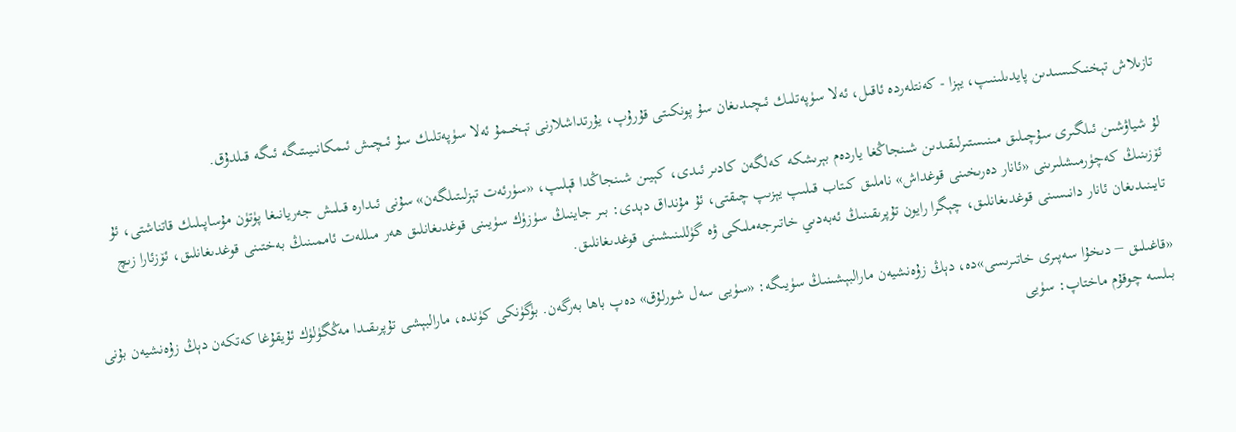تازىلاش تېخنىكىسىدىن پايدىلىنىپ، يېزا - كەنتلەردە ئاقىل، ئەلا سۈپەتلىك ئىچىدىغان سۇ پونكىتى قۇرۇپ، يۇرتداشلارنى تېخىمۇ ئەلا سۈپەتلىك سۇ ئىچىش ئىمكانىيىتىگە ئىگە قىلدۇق.

لۇ شياۋشىن ئىلگىرى سۇچىلىق مىنىستىرلىقىدىن شىنجاڭغا ياردەم بېرىشكە كەلگەن كادىر ئىدى، كېيىن شىنجاڭدا قېلىپ، «سۈرئەت تېزلىتىلگەن» سۇنى ئىدارە قىلىش جەريانىغا پۈتۈن مۇساپىلىك قاتناشتى، ئۇ ئۆزىنىڭ كەچۈرمىشلىرىنى «ئانار دەرىخىنى قوغداش» ناملىق كىتاب قىلىپ يېزىپ چىقتى، ئۇ مۇنداق دېدى: بىر جاينىڭ سۈزۈك سۈيىنى قوغدىغانلىق ھەر مىللەت ئاممىنىڭ بەختىنى قوغدىغانلىق، ئۆزئارا زىچ تايىنىدىغان ئانار دانىسىنى قوغدىغانلىق، چېگرا رايون تۇپرىقىنىڭ ئەبەدىي خاتىرجەملىكى ۋە گۈللىنىشىنى قوغدىغانلىق.

«قاغىلىق − دىخۇا سەپىرى خاتىرىسى»دە، دېڭ زۇەنشيەن مارالبېشىنىڭ سۈيىگە: «سۈيى سەل شورلۇق» دەپ باھا بەرگەن. بۈگۈنكى كۈندە، مارالبېشى تۇپرىقىدا مەڭگۈلۈك ئۇيقۇغا كەتكەن دېڭ زۇەنشيەن بۇنى بىلسە چوقۇم ماختاپ: سۈيى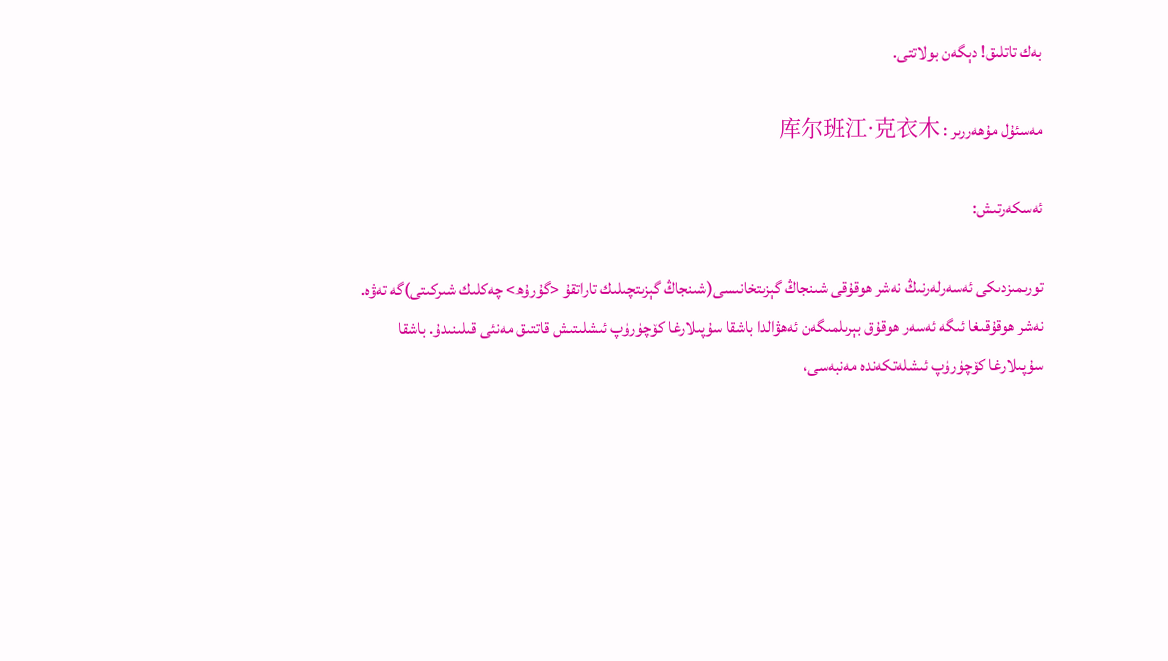بەك تاتلىق! دېگەن بولاتتى.

مەسئۇل مۇھەررىر : 库尔班江·克衣木

ئەسكەرتىش:

تورىمىزدىكى ئەسەرلەرنىڭ نەشر ھوقۇقى شىنجاڭ گېزىتخانىسى(شىنجاڭ گېزىتچىلىك تاراتقۇ <گۇرۇھ> چەكلىك شىركىتى)گە تەۋە. نەشر ھوقۇقىغا ئىگە ئەسەر ھوقۇق بېرىلمىگەن ئەھۋالدا باشقا سۇپىلارغا كۆچۈرۈپ ئىشلىتىش قاتتىق مەنئى قىلىنىدۇ. باشقا سۇپىلارغا كۆچۈرۈپ ئىشلەتكەندە مەنبەسى،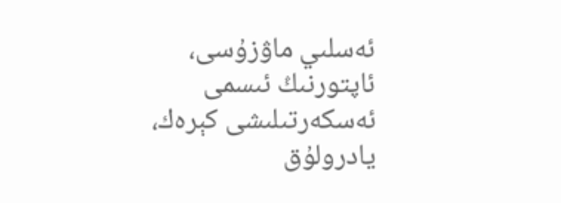ئەسلىي ماۋزۇسى، ئاپتورنىڭ ئىسمى ئەسكەرتىلىشى كېرەك، يادرولۇق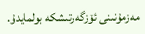مەزمۇنىنى ئۆزگەرتىشكە بولمايدۇ.